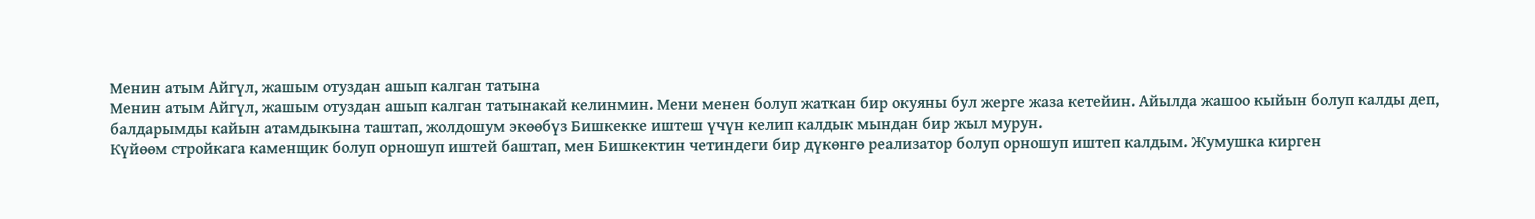Менин атым Айгүл, жашым отуздан ашып калган татына
Менин атым Айгүл, жашым отуздан ашып калган татынакай келинмин. Мени менен болуп жаткан бир окуяны бул жерге жаза кетейин. Айылда жашоо кыйын болуп калды деп, балдарымды кайын атамдыкына таштап, жолдошум экөөбүз Бишкекке иштеш үчүн келип калдык мындан бир жыл мурун.
Күйөөм стройкага каменщик болуп орношуп иштей баштап, мен Бишкектин четиндеги бир дүкөнгө реализатор болуп орношуп иштеп калдым. Жумушка кирген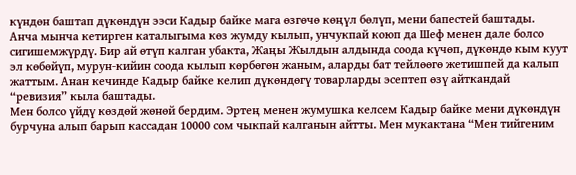күндөн баштап дүкөндүн ээси Кадыр байке мага өзгөчө көңүл бөлүп, мени бапестей баштады.
Анча мынча кетирген каталыгыма көз жумду кылып, унчукпай коюп да Шеф менен дале болсо сигишемжүрдү. Бир ай өтүп калган убакта, Жаңы Жылдын алдында соода күчөп, дүкөндө кым куут эл көбөйүп, мурун-кийин соода кылып көрбөгөн жаным, аларды бат тейлөөгө жетишпей да калып жаттым. Анан кечинде Кадыр байке келип дүкөндөгү товарларды эсептеп өзү айткандай “ревизия” кыла баштады.
Мен болсо үйдү көздөй жөнөй бердим. Эртең менен жумушка келсем Кадыр байке мени дүкөндүн бурчуна алып барып кассадан 10000 сом чыкпай калганын айтты. Мен мукактана “Мен тийгеним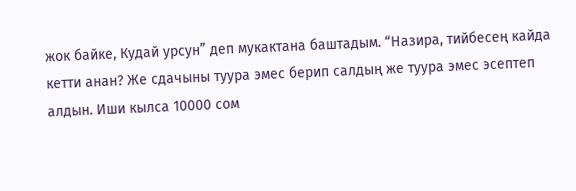жок байке, Кудай урсун” деп мукактана баштадым. “Назира, тийбесең кайда кетти анан? Же сдачыны туура эмес берип салдың же туура эмес эсептеп алдын. Иши кылса 10000 сом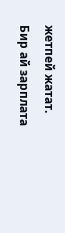жетпей жатат.
Бир ай зарплата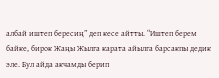албай иштеп бересиң” деп кесе айтты. “Иштеп берем байке, бирок Жаңы Жылга карата айылга барсакпы дедик эле. Бул айда акчамды берип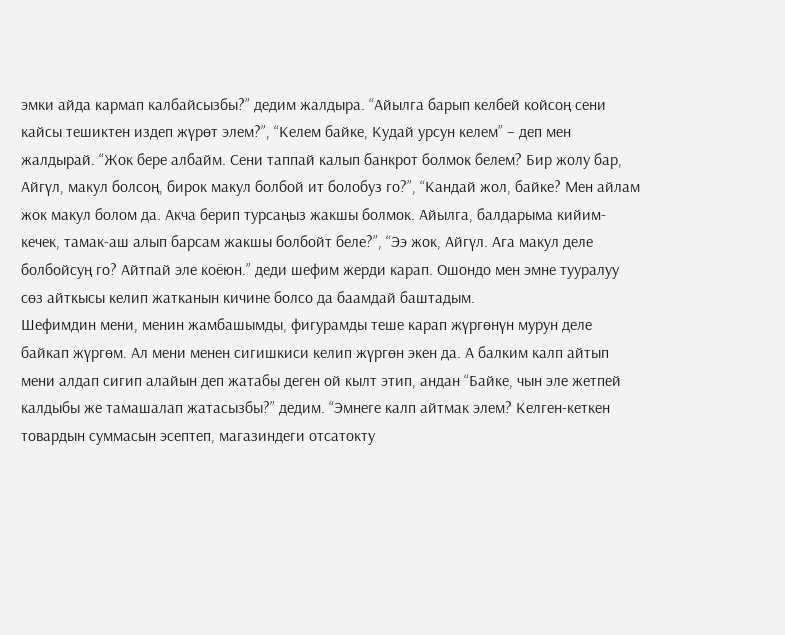эмки айда кармап калбайсызбы?” дедим жалдыра. “Айылга барып келбей койсоң сени кайсы тешиктен издеп жүрөт элем?”, “Келем байке, Кудай урсун келем” – деп мен жалдырай. “Жок бере албайм. Сени таппай калып банкрот болмок белем? Бир жолу бар, Айгүл, макул болсоң, бирок макул болбой ит болобуз го?”, “Кандай жол, байке? Мен айлам жок макул болом да. Акча берип турсаңыз жакшы болмок. Айылга, балдарыма кийим-кечек, тамак-аш алып барсам жакшы болбойт беле?”, “Ээ жок, Айгүл. Ага макул деле болбойсуң го? Айтпай эле коёюн.” деди шефим жерди карап. Ошондо мен эмне тууралуу сөз айткысы келип жатканын кичине болсо да баамдай баштадым.
Шефимдин мени, менин жамбашымды, фигурамды теше карап жүргөнүн мурун деле байкап жүргөм. Ал мени менен сигишкиси келип жүргөн экен да. А балким калп айтып мени алдап сигип алайын деп жатабы деген ой кылт этип, андан “Байке, чын эле жетпей калдыбы же тамашалап жатасызбы?” дедим. “Эмнеге калп айтмак элем? Келген-кеткен товардын суммасын эсептеп, магазиндеги отсатокту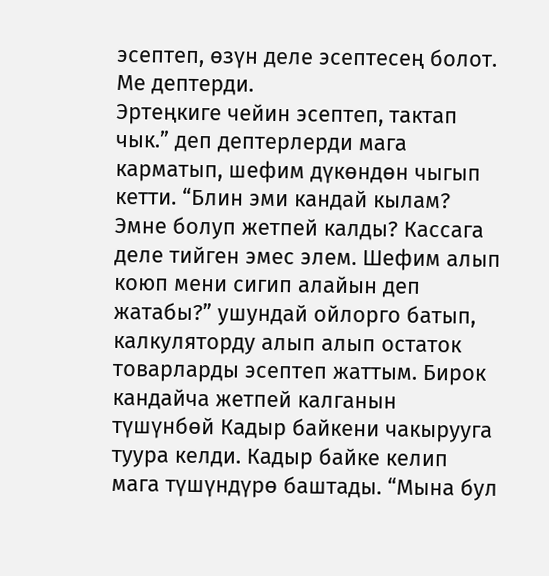эсептеп, өзүн деле эсептесең болот. Ме дептерди.
Эртеңкиге чейин эсептеп, тактап чык.” деп дептерлерди мага карматып, шефим дүкөндөн чыгып кетти. “Блин эми кандай кылам? Эмне болуп жетпей калды? Кассага деле тийген эмес элем. Шефим алып коюп мени сигип алайын деп жатабы?” ушундай ойлорго батып, калкуляторду алып алып остаток товарларды эсептеп жаттым. Бирок кандайча жетпей калганын түшүнбөй Кадыр байкени чакырууга туура келди. Кадыр байке келип мага түшүндүрө баштады. “Мына бул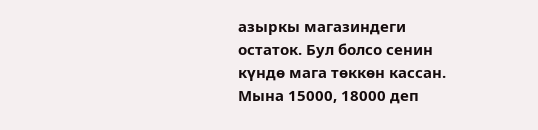азыркы магазиндеги остаток. Бул болсо сенин күндө мага төккөн кассан. Мына 15000, 18000 деп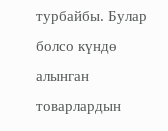турбайбы. Булар болсо күндө алынган товарлардын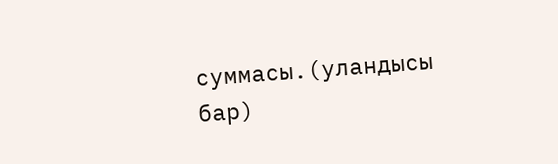суммасы.(уландысы бар)